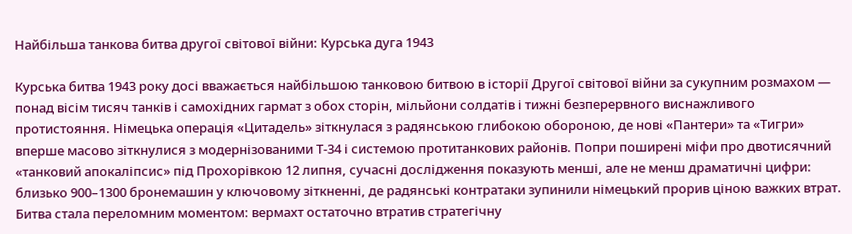Найбільша танкова битва другої світової війни: Курська дуга 1943

Курська битва 1943 року досі вважається найбільшою танковою битвою в історії Другої світової війни за сукупним розмахом — понад вісім тисяч танків і самохідних гармат з обох сторін, мільйони солдатів і тижні безперервного виснажливого протистояння. Німецька операція «Цитадель» зіткнулася з радянською глибокою обороною, де нові «Пантери» та «Тигри» вперше масово зіткнулися з модернізованими Т-34 і системою протитанкових районів. Попри поширені міфи про двотисячний «танковий апокаліпсис» під Прохорівкою 12 липня, сучасні дослідження показують менші, але не менш драматичні цифри: близько 900–1300 бронемашин у ключовому зіткненні, де радянські контратаки зупинили німецький прорив ціною важких втрат. Битва стала переломним моментом: вермахт остаточно втратив стратегічну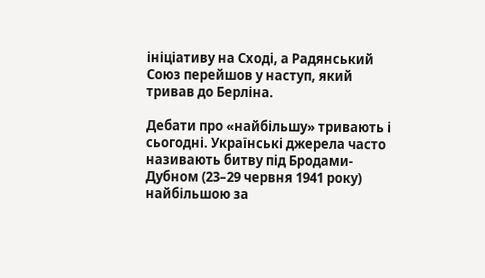ініціативу на Сході, а Радянський Союз перейшов у наступ, який тривав до Берліна.

Дебати про «найбільшу» тривають і сьогодні. Українські джерела часто називають битву під Бродами-Дубном (23–29 червня 1941 року) найбільшою за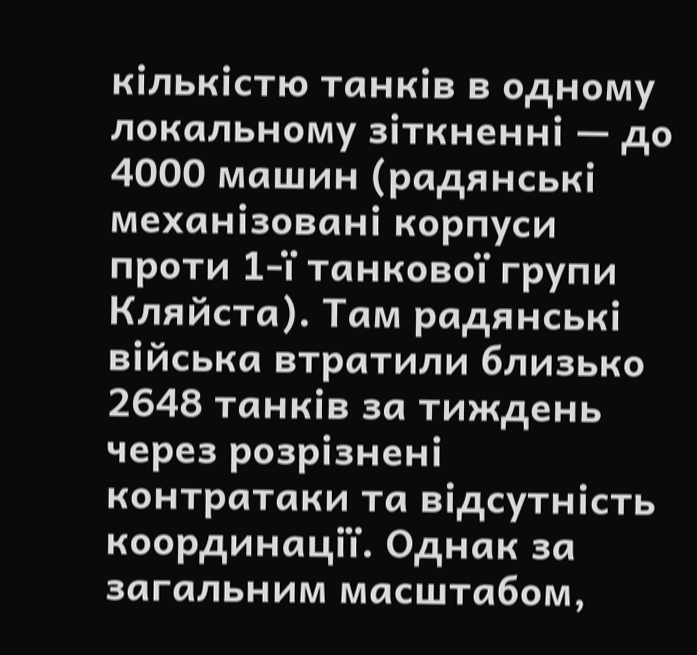кількістю танків в одному локальному зіткненні — до 4000 машин (радянські механізовані корпуси проти 1-ї танкової групи Кляйста). Там радянські війська втратили близько 2648 танків за тиждень через розрізнені контратаки та відсутність координації. Однак за загальним масштабом,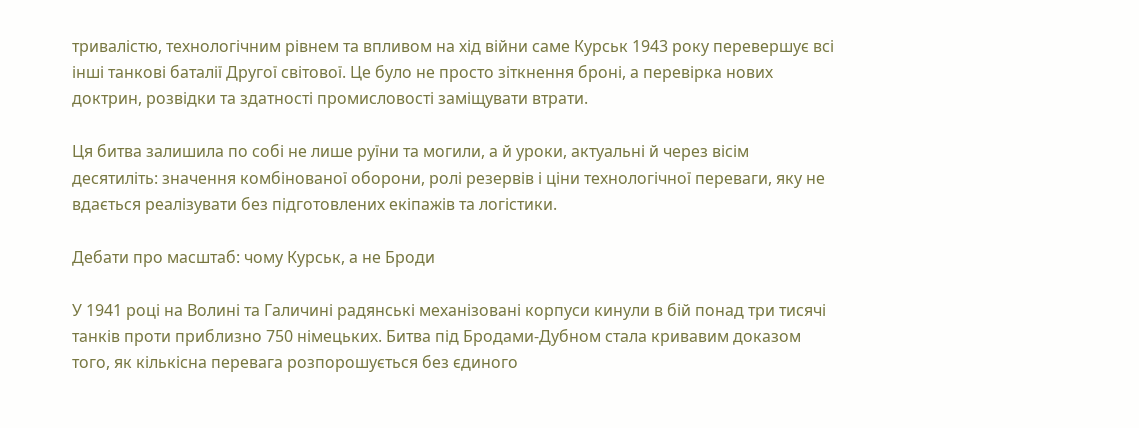тривалістю, технологічним рівнем та впливом на хід війни саме Курськ 1943 року перевершує всі інші танкові баталії Другої світової. Це було не просто зіткнення броні, а перевірка нових доктрин, розвідки та здатності промисловості заміщувати втрати.

Ця битва залишила по собі не лише руїни та могили, а й уроки, актуальні й через вісім десятиліть: значення комбінованої оборони, ролі резервів і ціни технологічної переваги, яку не вдається реалізувати без підготовлених екіпажів та логістики.

Дебати про масштаб: чому Курськ, а не Броди

У 1941 році на Волині та Галичині радянські механізовані корпуси кинули в бій понад три тисячі танків проти приблизно 750 німецьких. Битва під Бродами-Дубном стала кривавим доказом того, як кількісна перевага розпорошується без єдиного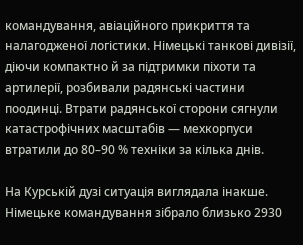командування, авіаційного прикриття та налагодженої логістики. Німецькі танкові дивізії, діючи компактно й за підтримки піхоти та артилерії, розбивали радянські частини поодинці. Втрати радянської сторони сягнули катастрофічних масштабів — мехкорпуси втратили до 80–90 % техніки за кілька днів.

На Курській дузі ситуація виглядала інакше. Німецьке командування зібрало близько 2930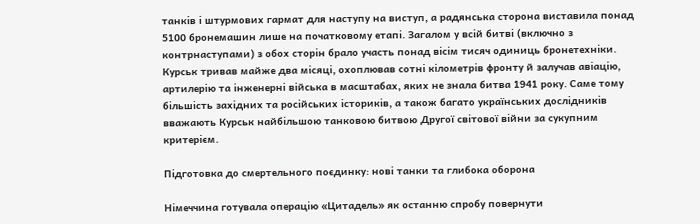танків і штурмових гармат для наступу на виступ, а радянська сторона виставила понад 5100 бронемашин лише на початковому етапі. Загалом у всій битві (включно з контрнаступами) з обох сторін брало участь понад вісім тисяч одиниць бронетехніки. Курськ тривав майже два місяці, охоплював сотні кілометрів фронту й залучав авіацію, артилерію та інженерні війська в масштабах, яких не знала битва 1941 року. Саме тому більшість західних та російських істориків, а також багато українських дослідників вважають Курськ найбільшою танковою битвою Другої світової війни за сукупним критерієм.

Підготовка до смертельного поєдинку: нові танки та глибока оборона

Німеччина готувала операцію «Цитадель» як останню спробу повернути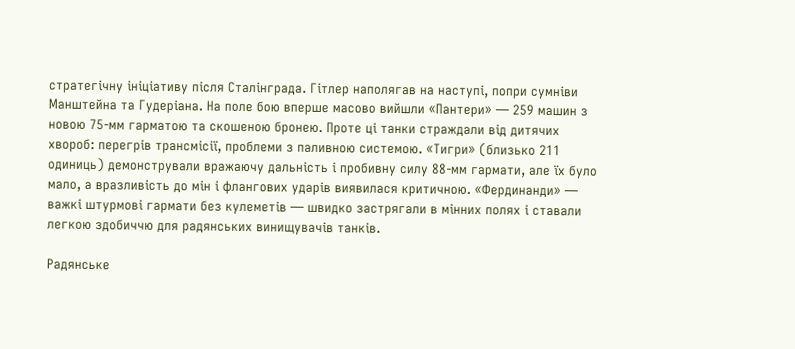стратегічну ініціативу після Сталінграда. Гітлер наполягав на наступі, попри сумніви Манштейна та Гудеріана. На поле бою вперше масово вийшли «Пантери» — 259 машин з новою 75-мм гарматою та скошеною бронею. Проте ці танки страждали від дитячих хвороб: перегрів трансмісії, проблеми з паливною системою. «Тигри» (близько 211 одиниць) демонстрували вражаючу дальність і пробивну силу 88-мм гармати, але їх було мало, а вразливість до мін і флангових ударів виявилася критичною. «Фердинанди» — важкі штурмові гармати без кулеметів — швидко застрягали в мінних полях і ставали легкою здобиччю для радянських винищувачів танків.

Радянське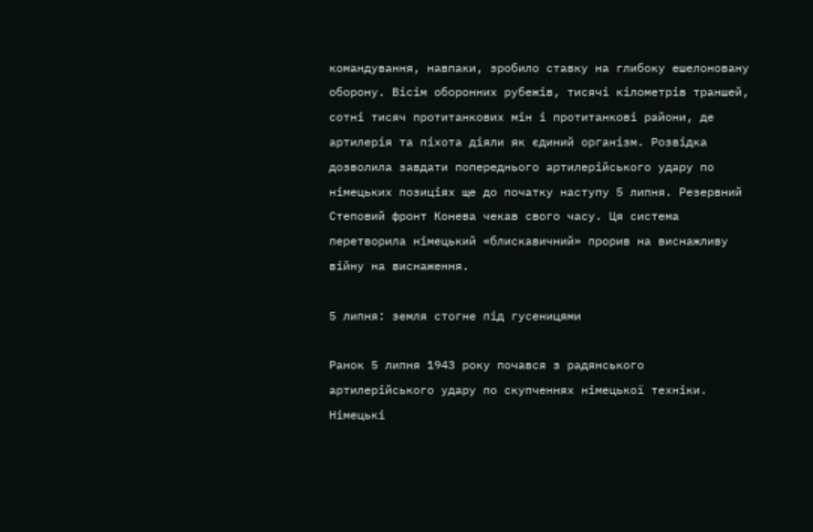командування, навпаки, зробило ставку на глибоку ешелоновану оборону. Вісім оборонних рубежів, тисячі кілометрів траншей, сотні тисяч протитанкових мін і протитанкові райони, де артилерія та піхота діяли як єдиний організм. Розвідка дозволила завдати попереднього артилерійського удару по німецьких позиціях ще до початку наступу 5 липня. Резервний Степовий фронт Конева чекав свого часу. Ця система перетворила німецький «блискавичний» прорив на виснажливу війну на виснаження.

5 липня: земля стогне під гусеницями

Ранок 5 липня 1943 року почався з радянського артилерійського удару по скупченнях німецької техніки. Німецькі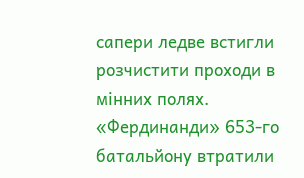сапери ледве встигли розчистити проходи в мінних полях. «Фердинанди» 653-го батальйону втратили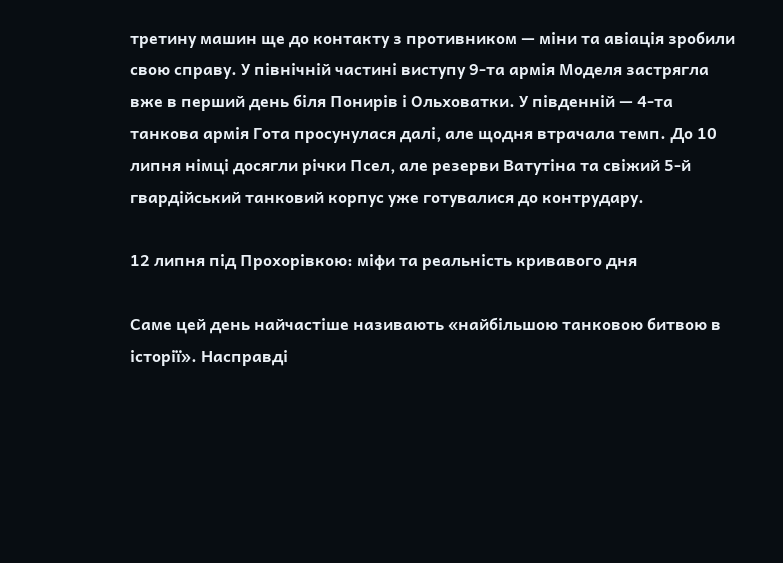третину машин ще до контакту з противником — міни та авіація зробили свою справу. У північній частині виступу 9-та армія Моделя застрягла вже в перший день біля Понирів і Ольховатки. У південній — 4-та танкова армія Гота просунулася далі, але щодня втрачала темп. До 10 липня німці досягли річки Псел, але резерви Ватутіна та свіжий 5-й гвардійський танковий корпус уже готувалися до контрудару.

12 липня під Прохорівкою: міфи та реальність кривавого дня

Саме цей день найчастіше називають «найбільшою танковою битвою в історії». Насправді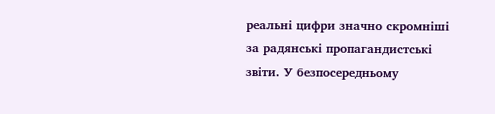реальні цифри значно скромніші за радянські пропагандистські звіти. У безпосередньому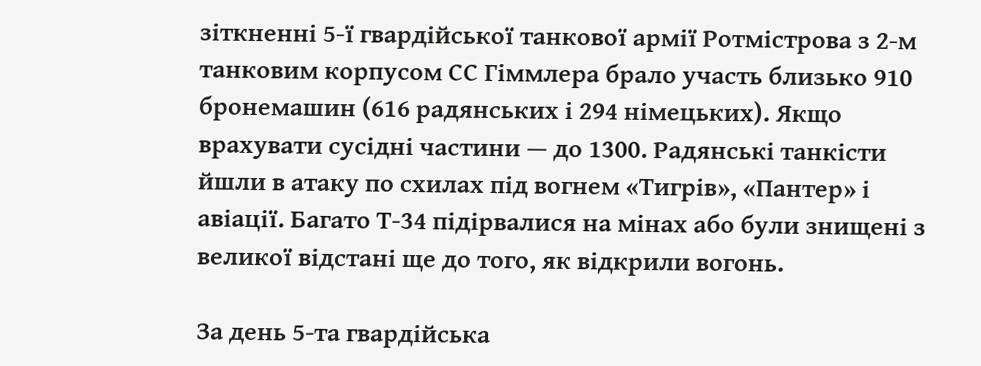зіткненні 5-ї гвардійської танкової армії Ротмістрова з 2-м танковим корпусом СС Гіммлера брало участь близько 910 бронемашин (616 радянських і 294 німецьких). Якщо врахувати сусідні частини — до 1300. Радянські танкісти йшли в атаку по схилах під вогнем «Тигрів», «Пантер» і авіації. Багато Т-34 підірвалися на мінах або були знищені з великої відстані ще до того, як відкрили вогонь.

За день 5-та гвардійська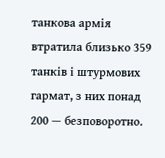танкова армія втратила близько 359 танків і штурмових гармат, з них понад 200 — безповоротно.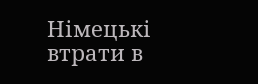Німецькі втрати в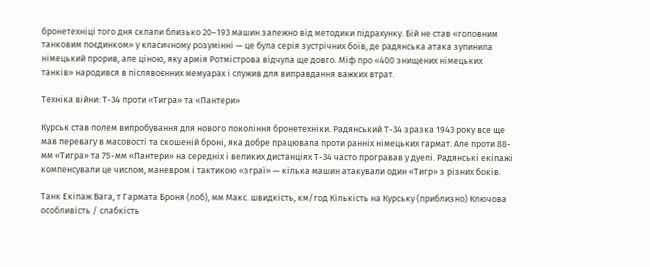бронетехніці того дня склали близько 20–193 машин залежно від методики підрахунку. Бій не став «головним танковим поєдинком» у класичному розумінні — це була серія зустрічних боїв, де радянська атака зупинила німецький прорив, але ціною, яку армія Ротмістрова відчула ще довго. Міф про «400 знищених німецьких танків» народився в післявоєнних мемуарах і служив для виправдання важких втрат.

Техніка війни: Т-34 проти «Тигра» та «Пантери»

Курськ став полем випробування для нового покоління бронетехніки. Радянський Т-34 зразка 1943 року все ще мав перевагу в масовості та скошеній броні, яка добре працювала проти ранніх німецьких гармат. Але проти 88-мм «Тигра» та 75-мм «Пантери» на середніх і великих дистанціях Т-34 часто програвав у дуелі. Радянські екіпажі компенсували це числом, маневром і тактикою «зграї» — кілька машин атакували один «Тигр» з різних боків.

Танк Екіпаж Вага, т Гармата Броня (лоб), мм Макс. швидкість, км/год Кількість на Курську (приблизно) Ключова особливість / слабкість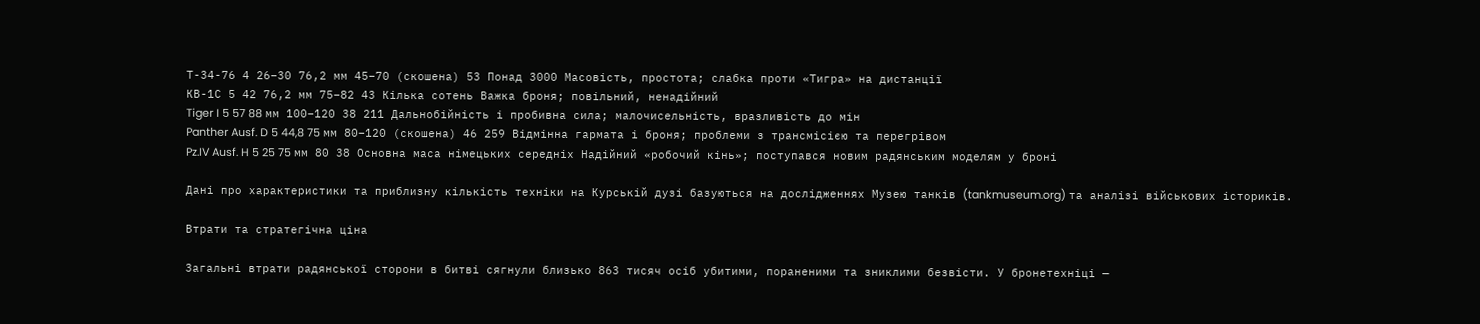Т-34-76 4 26–30 76,2 мм 45–70 (скошена) 53 Понад 3000 Масовість, простота; слабка проти «Тигра» на дистанції
КВ-1С 5 42 76,2 мм 75–82 43 Кілька сотень Важка броня; повільний, ненадійний
Tiger I 5 57 88 мм 100–120 38 211 Дальнобійність і пробивна сила; малочисельність, вразливість до мін
Panther Ausf. D 5 44,8 75 мм 80–120 (скошена) 46 259 Відмінна гармата і броня; проблеми з трансмісією та перегрівом
Pz.IV Ausf. H 5 25 75 мм 80 38 Основна маса німецьких середніх Надійний «робочий кінь»; поступався новим радянським моделям у броні

Дані про характеристики та приблизну кількість техніки на Курській дузі базуються на дослідженнях Музею танків (tankmuseum.org) та аналізі військових істориків.

Втрати та стратегічна ціна

Загальні втрати радянської сторони в битві сягнули близько 863 тисяч осіб убитими, пораненими та зниклими безвісти. У бронетехніці —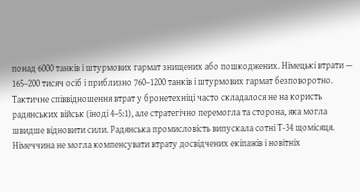понад 6000 танків і штурмових гармат знищених або пошкоджених. Німецькі втрати — 165–200 тисяч осіб і приблизно 760–1200 танків і штурмових гармат безповоротно. Тактичне співвідношення втрат у бронетехніці часто складалося не на користь радянських військ (іноді 4–5:1), але стратегічно перемогла та сторона, яка могла швидше відновити сили. Радянська промисловість випускала сотні Т-34 щомісяця. Німеччина не могла компенсувати втрату досвідчених екіпажів і новітніх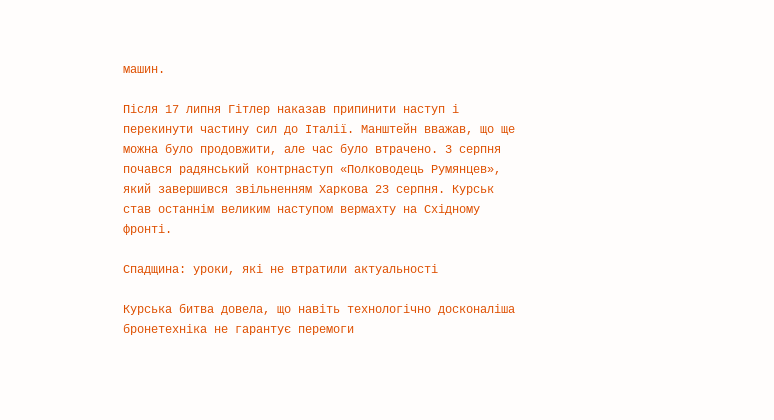машин.

Після 17 липня Гітлер наказав припинити наступ і перекинути частину сил до Італії. Манштейн вважав, що ще можна було продовжити, але час було втрачено. 3 серпня почався радянський контрнаступ «Полководець Румянцев», який завершився звільненням Харкова 23 серпня. Курськ став останнім великим наступом вермахту на Східному фронті.

Спадщина: уроки, які не втратили актуальності

Курська битва довела, що навіть технологічно досконаліша бронетехніка не гарантує перемоги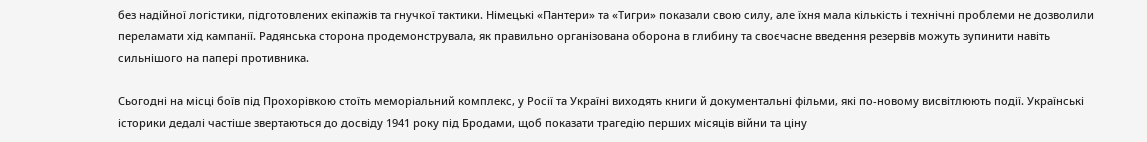без надійної логістики, підготовлених екіпажів та гнучкої тактики. Німецькі «Пантери» та «Тигри» показали свою силу, але їхня мала кількість і технічні проблеми не дозволили переламати хід кампанії. Радянська сторона продемонструвала, як правильно організована оборона в глибину та своєчасне введення резервів можуть зупинити навіть сильнішого на папері противника.

Сьогодні на місці боїв під Прохорівкою стоїть меморіальний комплекс, у Росії та Україні виходять книги й документальні фільми, які по-новому висвітлюють події. Українські історики дедалі частіше звертаються до досвіду 1941 року під Бродами, щоб показати трагедію перших місяців війни та ціну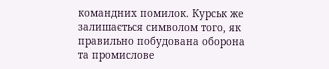командних помилок. Курськ же залишається символом того, як правильно побудована оборона та промислове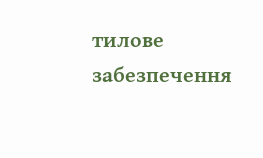тилове забезпечення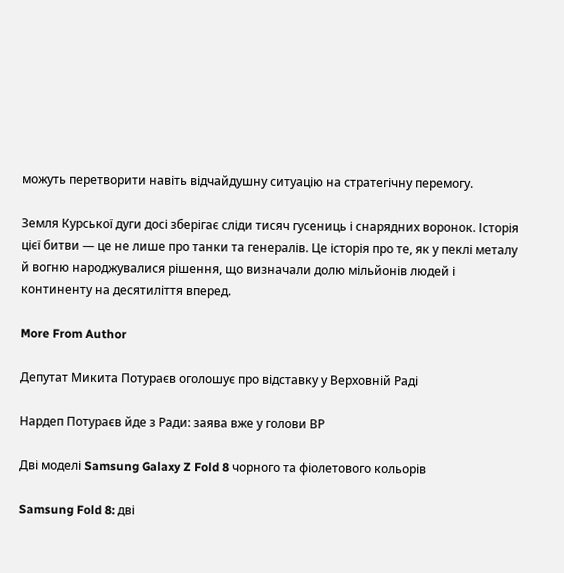можуть перетворити навіть відчайдушну ситуацію на стратегічну перемогу.

Земля Курської дуги досі зберігає сліди тисяч гусениць і снарядних воронок. Історія цієї битви — це не лише про танки та генералів. Це історія про те, як у пеклі металу й вогню народжувалися рішення, що визначали долю мільйонів людей і континенту на десятиліття вперед.

More From Author

Депутат Микита Потураєв оголошує про відставку у Верховній Раді

Нардеп Потураєв йде з Ради: заява вже у голови ВР

Дві моделі Samsung Galaxy Z Fold 8 чорного та фіолетового кольорів

Samsung Fold 8: дві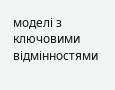моделі з ключовими відмінностями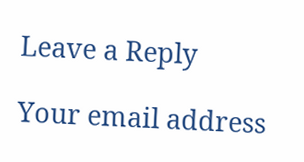Leave a Reply

Your email address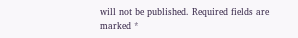will not be published. Required fields are marked *